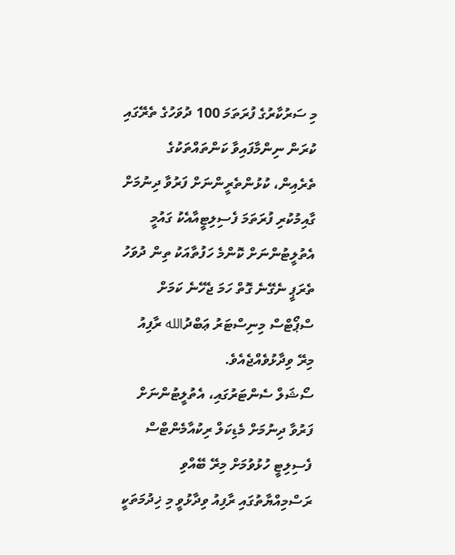މި ސަރުކާރުގެ ފުރަތަމަ 100 ދުވަހުގެ ތެރޭގައި ކުރަން ނިންމާފައިވާ ކަންތައްތަކުގެ ތެރެއިން، ކުޅުންތެރީންނަށް ފަރުވާ ދިނުމަށް ގާއިމުކުރި ފުރަތަމަ ފެސިލިޓީއާއެކު ގައުމީ އެތުލީޓުންނަށް ކޮންމެ ހަފުތާއަކު ތިން ދުވަހު ތެރަޕީ ނެގޭނެ ގޮތް ހަމަ ޖެހޭނެ ކަމަށް ސްޕޯޓްސް މިނިސްޓަރު ޢަބްދުالله ރާފިއު މިރޭ ވިދާޅުވެއްޖެއެވެ.
ސޯޝަލް ސެންޓަރުގައި، އެތުލީޓުންނަށް ފަރުވާ ދިނުމަށް މެޑިކަލް ރިކުއާމެންޓްސް ފެސިލިޓީ ހުޅުވުމަށް މިރޭ ބޭއްވި ރަސްމިއްޔާތުގައި ރާފިއު ވިދާޅުވީ މި ޚިދުމަތަކީ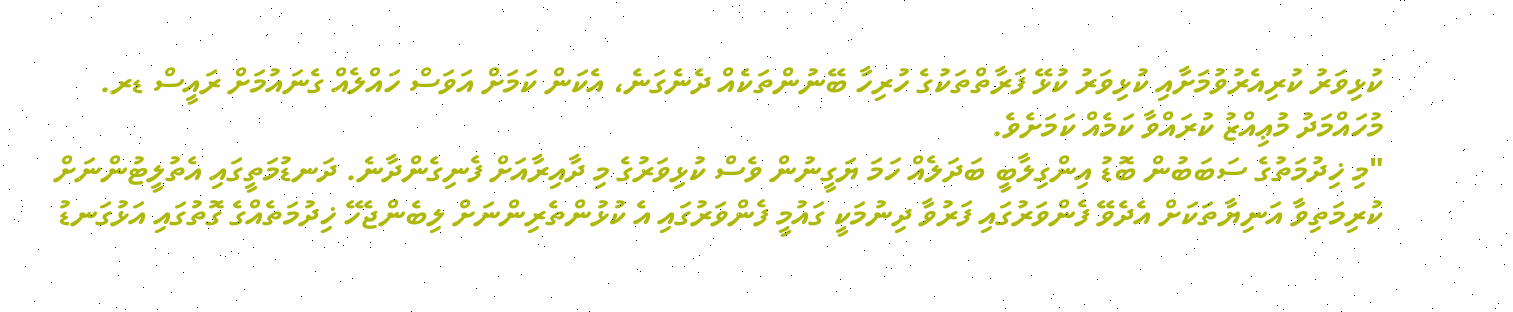ކުޅިވަރު ކުރިއެރުވުމަށާއި ކުޅިވަރު ކުޅޭ ފަރާތްތަކުގެ ހުރިހާ ބޭނުންތަކެއް ދެނެގަނެ، އެކަން ކަމަށް އަވަސް ހައްލެއް ގެނައުމަށް ރައީސް ޑރ. މުހައްމަދު މުޢިއްޒު ކުރައްވާ ކަމެއް ކަމަށެވެ.
"މި ޚިދުމަތުގެ ސަބަބުން ބޮޑު އިންގިލާބީ ބަދަލެއް ހަމަ ޔަގީނުން ވެސް ކުޅިވަރުގެ މި ދާއިރާއަށް ފެނިގެންދާނެ. ދަނޑުމަތީގައި އެތުލީޓުންނަށް ކުރިމަތިވާ އަނިޔާތަކަށް އެދެވޭ ފެންވަރުގައި ފަރުވާ ދިނުމަކީ ގައުމީ ފެންވަރުގައި އެ ކުޅުންތެރިންނަށް ލިބެންޖެހޭ ޚިދުމަތެއްގެ ގޮތުގައި އަޅުގަނޑު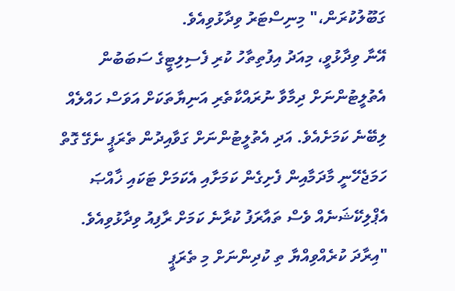ގަބޫލުކުރަން،" މިނިސްޓަރު ވިދާޅުވިއެވެ.
އޭނާ ވިދާޅުވީ، މިއަދު އިފުތިތާހު ކުރި ފެސިލިޓީގެ ސަބަބުން އެތުލީޓުންނަށް ދިމާވާ ނުރައްކާތެރި އަނިޔާތަކަށް އަވަސް ހައްލެއް ލިބޭނެ ކަމަށެއެވެ. އަދި އެތުލީޓުންނަށް ގަވާއިދުން ތެރަޕީ ނެގޭ ގޮތް ހަމަޖެހޭނީ މާދަމާއިން ފެށިގެން ކަމަށާއި އެކަމަށް ޓަކައި ޚާއްޞަ އެޕްލިކޭޝަނެއް ވެސް ތައާރަފު ކުރާނެ ކަމަށް ރާފިއު ވިދާޅުވިއެވެ.
"އިރާދަ ކުރެއްވިއްޔާ ތި ކުދިންނަށް މި ތެރަޕީ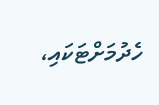ހެދުމަށްޓަކައި،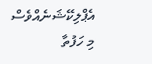އެޕްލިކޭޝަނެއްވެސް މި ހަފުތާ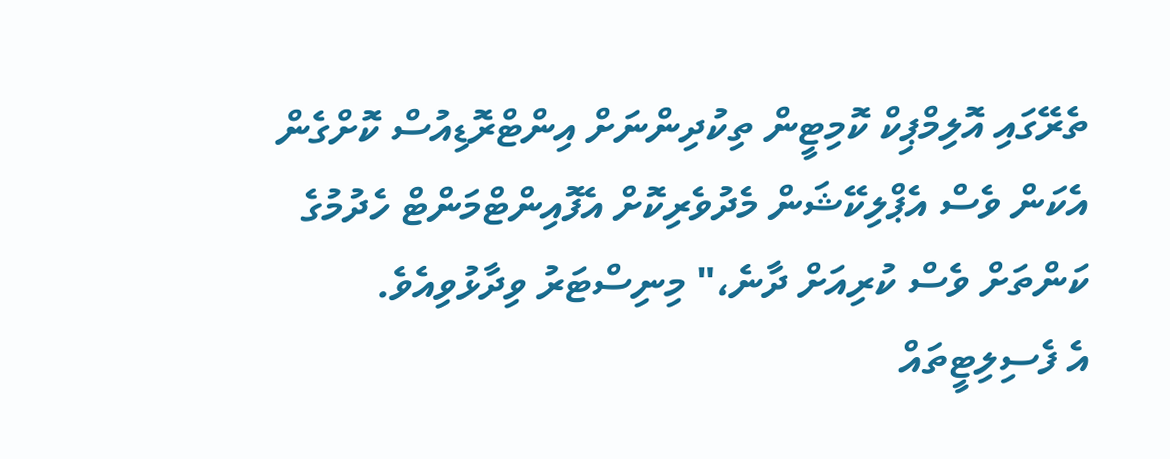ތެރޭގައި އޮލިމްޕިކް ކޮމިޓީން ތިކުދިންނަށް އިންޓްރޮޑިއުސް ކޮށްގެން އެކަން ވެސް އެޕްލިކޭޝަން މެދުވެރިކޮށް އެފޮއިންޓްމަންޓް ހެދުމުގެ ކަންތަށް ވެސް ކުރިއަށް ދާނެ،" މިނިސްޓަރު ވިދާޅުވިއެވެ.
އެ ފެސިލިޓީތައް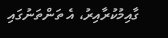ގާއިމުކުރާއިރު، އެ ތަންތަނުގައި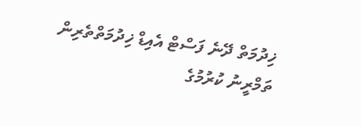ޚިދުމަތް ދޭނެ ފަސްޓް އެއިޑް ޚިދުމަތްތެރިން ތަމްރީނު ކުރުމުގެ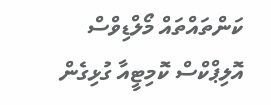ކަންތައްތައް މޯލްޑިވްސް އޮލިޕްކްސް ކޮމިޓީއާ ގުޅިގެން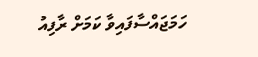ހަމަޖައްސާފައިވާ ކަމަށް ރާފިއު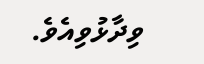ވިދާޅުވިއެވެ.